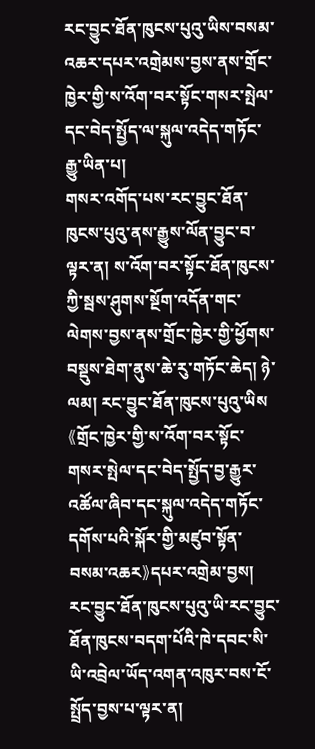རང་བྱུང་ཐོན་ཁུངས་པུའུ་ཡིས་བསམ་འཆར་དཔར་འགྲེམས་བྱས་ནས་གྲོང་ཁྱེར་གྱི་ས་འོག་བར་སྟོང་གསར་སྤེལ་དང་བེད་སྤྱོད་ལ་སྐུལ་འདེད་གཏོང་རྒྱུ་ཡིན་པ།
གསར་འགོད་པས་རང་བྱུང་ཐོན་ཁུངས་པུའུ་ནས་རྒྱུས་ལོན་བྱུང་བ་ལྟར་ན། ས་འོག་བར་སྟོང་ཐོན་ཁུངས་ཀྱི་སྦས་ཤུགས་སྔོག་འདོན་གང་ལེགས་བྱས་ནས་གྲོང་ཁྱེར་གྱི་ཕྱོགས་བསྡུས་ཐེག་ནུས་ཆེ་རུ་གཏོང་ཆེད། ཉེ་ལམ། རང་བྱུང་ཐོན་ཁུངས་པུའུ་ཡིས《གྲོང་ཁྱེར་གྱི་ས་འོག་བར་སྟོང་གསར་སྤེལ་དང་བེད་སྤྱོད་བྱ་རྒྱུར་འཚོལ་ཞིབ་དང་སྐུལ་འདེད་གཏོང་དགོས་པའི་སྐོར་གྱི་མཛུབ་སྟོན་བསམ་འཆར》དཔར་འགྲེམ་བྱས།
རང་བྱུང་ཐོན་ཁུངས་པུའུ་ཡི་རང་བྱུང་ཐོན་ཁུངས་བདག་པོའི་ཁེ་དབང་སི་ཡི་འབྲེལ་ཡོད་འགན་འཁུར་བས་ངོ་སྤྲོད་བྱས་པ་ལྟར་ན།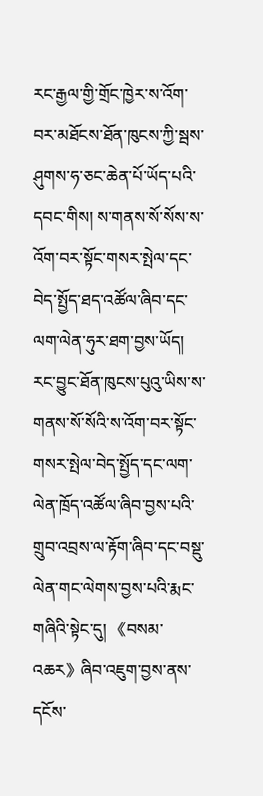རང་རྒྱལ་གྱི་གྲོང་ཁྱེར་ས་འོག་བར་མཐོངས་ཐོན་ཁུངས་ཀྱི་སྦས་ཤུགས་ཧ་ཅང་ཆེན་པོ་ཡོད་པའི་དབང་གིས། ས་གནས་སོ་སོས་ས་འོག་བར་སྟོང་གསར་སྤེལ་དང་བེད་སྤྱོད་ཐད་འཚོལ་ཞིབ་དང་ལག་ལེན་ཧུར་ཐག་བྱས་ཡོད། རང་བྱུང་ཐོན་ཁུངས་པུའུ་ཡིས་ས་གནས་སོ་སོའི་ས་འོག་བར་སྟོང་གསར་སྤེལ་བེད་སྤྱོད་དང་ལག་ལེན་ཁྲོད་འཚོལ་ཞིབ་བྱས་པའི་གྲུབ་འབྲས་ལ་རྟོག་ཞིབ་དང་བསྡུ་ལེན་གང་ལེགས་བྱས་པའི་རྨང་གཞིའི་སྟེང་དུ། 《བསམ་འཆར》ཞིབ་འཇུག་བྱས་ནས་དངོས་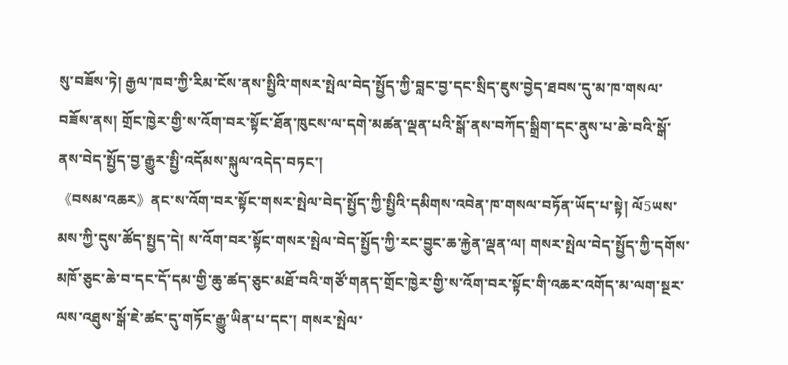སུ་བཟོས་ཏེ། རྒྱལ་ཁབ་ཀྱི་རིམ་ངོས་ནས་སྤྱིའི་གསར་སྤེལ་བེད་སྤྱོད་ཀྱི་བླང་བྱ་དང་སྲིད་ཇུས་བྱེད་ཐབས་དུ་མ་ཁ་གསལ་བཟོས་ནས། གྲོང་ཁྱེར་གྱི་ས་འོག་བར་སྟོང་ཐོན་ཁུངས་ལ་དགེ་མཚན་ལྡན་པའི་སྒོ་ནས་བཀོད་སྒྲིག་དང་ནུས་པ་ཆེ་བའི་སྒོ་ནས་བེད་སྤྱོད་བྱ་རྒྱུར་སྤྱི་འདོམས་སྐུལ་འདེད་བཏང་།
《བསམ་འཆར》ནང་ས་འོག་བར་སྟོང་གསར་སྤེལ་བེད་སྤྱོད་ཀྱི་སྤྱིའི་དམིགས་འབེན་ཁ་གསལ་བཏོན་ཡོད་པ་སྟེ། ལོ5ཡས་མས་ཀྱི་དུས་ཚོད་སྤྱད་དེ། ས་འོག་བར་སྟོང་གསར་སྤེལ་བེད་སྤྱོད་ཀྱི་རང་བྱུང་ཆ་རྐྱེན་ལྡན་ལ། གསར་སྤེལ་བེད་སྤྱོད་ཀྱི་དགོས་མཁོ་ཅུང་ཆེ་བ་དང་དོ་དམ་གྱི་ཆུ་ཚད་ཅུང་མཐོ་བའི་གཙོ་གནད་གྲོང་ཁྱེར་གྱི་ས་འོག་བར་སྟོང་གི་འཆར་འགོད་མ་ལག་སྔར་ལས་འཐུས་སྒོ་ཇེ་ཚང་དུ་གཏོང་རྒྱུ་ཡིན་པ་དང་། གསར་སྤེལ་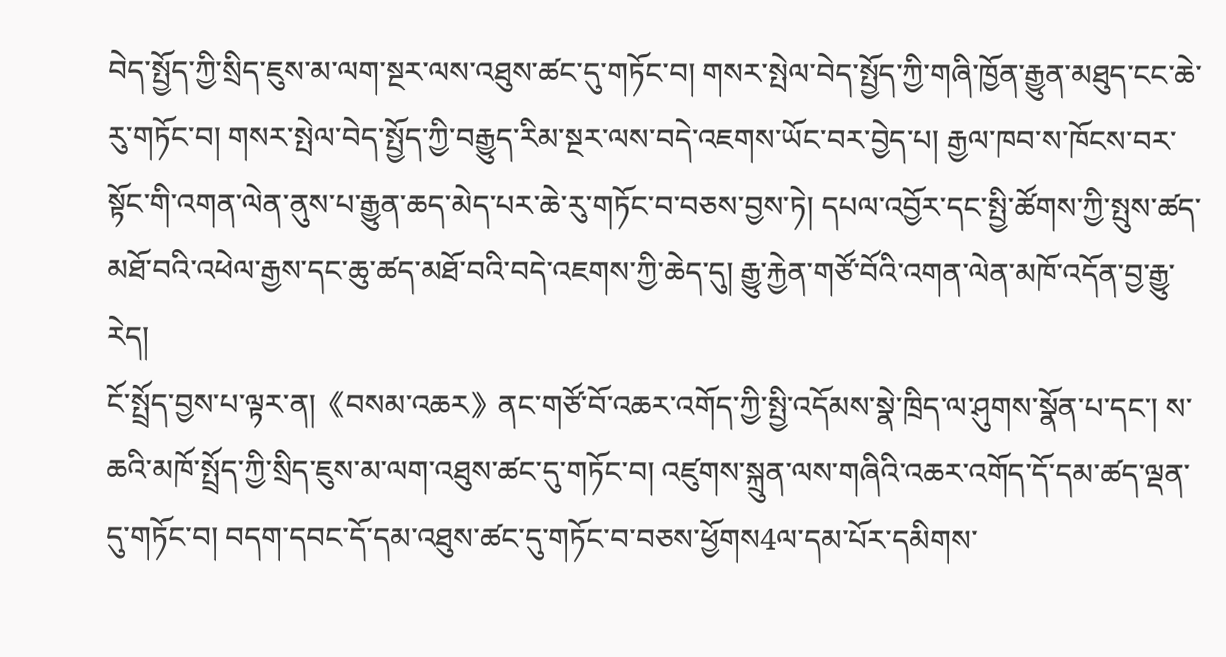བེད་སྤྱོད་ཀྱི་སྲིད་ཇུས་མ་ལག་སྔར་ལས་འཐུས་ཚང་དུ་གཏོང་བ། གསར་སྤེལ་བེད་སྤྱོད་ཀྱི་གཞི་ཁྱོན་རྒྱུན་མཐུད་ངང་ཆེ་རུ་གཏོང་བ། གསར་སྤེལ་བེད་སྤྱོད་ཀྱི་བརྒྱུད་རིམ་སྔར་ལས་བདེ་འཇགས་ཡོང་བར་བྱེད་པ། རྒྱལ་ཁབ་ས་ཁོངས་བར་སྟོང་གི་འགན་ལེན་ནུས་པ་རྒྱུན་ཆད་མེད་པར་ཆེ་རུ་གཏོང་བ་བཅས་བྱས་ཏེ། དཔལ་འབྱོར་དང་སྤྱི་ཚོགས་ཀྱི་སྤུས་ཚད་མཐོ་བའི་འཕེལ་རྒྱས་དང་ཆུ་ཚད་མཐོ་བའི་བདེ་འཇགས་ཀྱི་ཆེད་དུ། རྒྱུ་རྐྱེན་གཙོ་བོའི་འགན་ལེན་མཁོ་འདོན་བྱ་རྒྱུ་རེད།
ངོ་སྤྲོད་བྱས་པ་ལྟར་ན།《བསམ་འཆར》ནང་གཙོ་བོ་འཆར་འགོད་ཀྱི་སྤྱི་འདོམས་སྣེ་ཁྲིད་ལ་ཤུགས་སྣོན་པ་དང་། ས་ཆའི་མཁོ་སྤྲོད་ཀྱི་སྲིད་ཇུས་མ་ལག་འཐུས་ཚང་དུ་གཏོང་བ། འཛུགས་སྐྲུན་ལས་གཞིའི་འཆར་འགོད་དོ་དམ་ཚད་ལྡན་དུ་གཏོང་བ། བདག་དབང་དོ་དམ་འཐུས་ཚང་དུ་གཏོང་བ་བཅས་ཕྱོགས4ལ་དམ་པོར་དམིགས་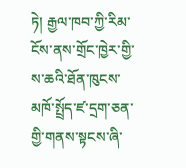ཏེ། རྒྱལ་ཁབ་ཀྱི་རིམ་ངོས་ནས་གྲོང་ཁྱེར་གྱི་ས་ཆའི་ཐོན་ཁུངས་མཁོ་སྤྲོད་ཛ་དྲག་ཅན་གྱི་གནས་སྟངས་ཞི་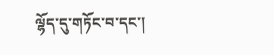ལྷོད་དུ་གཏོང་བ་དང་།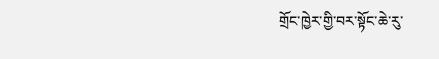གྲོང་ཁྱེར་གྱི་བར་སྟོང་ཆེ་རུ་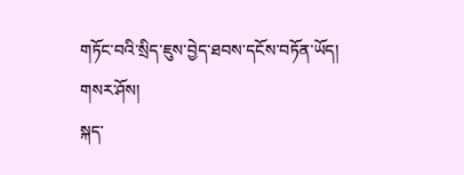གཏོང་བའི་སྲིད་ཇུས་བྱེད་ཐབས་དངོས་བཏོན་ཡོད།
གསར་ཤོས།
སྐད་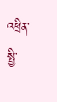འཕྲིན་སྤྱི་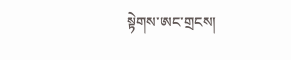སྟེགས་ཨང་གྲངས།